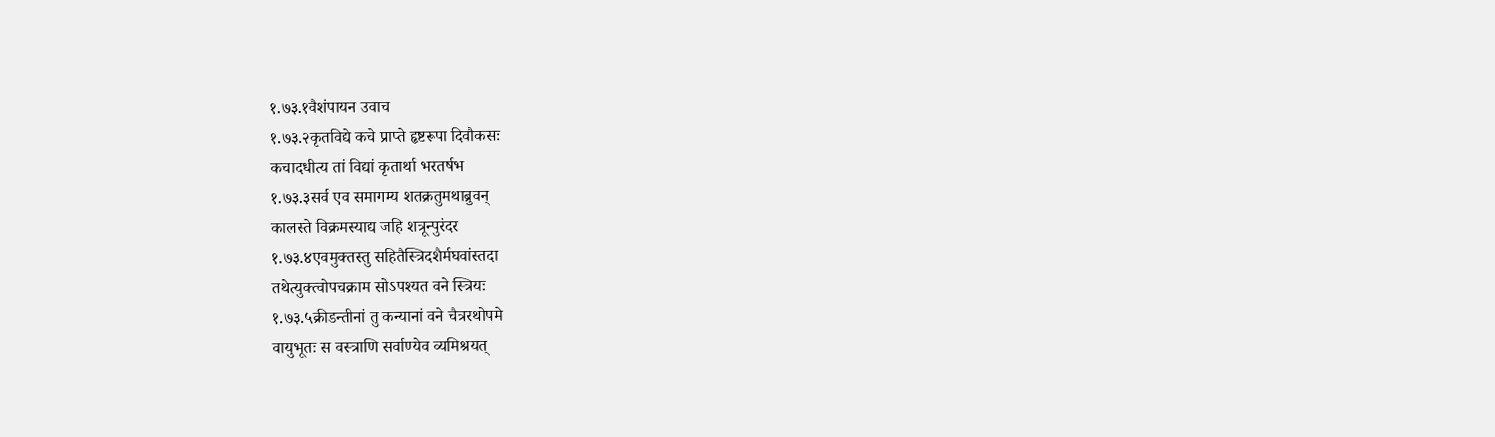१.७३.१वैशंपायन उवाच
१.७३.२कृतविद्ये कचे प्राप्ते हृष्टरूपा दिवौकसः
कचादधीत्य तां विद्यां कृतार्था भरतर्षभ
१.७३.३सर्व एव समागम्य शतक्रतुमथाब्रुवन्
कालस्ते विक्रमस्याद्य जहि शत्रून्पुरंदर
१.७३.४एवमुक्तस्तु सहितैस्त्रिदशैर्मघवांस्तदा
तथेत्युक्त्वोपचक्राम सोऽपश्यत वने स्त्रियः
१.७३.५क्रीडन्तीनां तु कन्यानां वने चैत्ररथोपमे
वायुभूतः स वस्त्राणि सर्वाण्येव व्यमिश्रयत्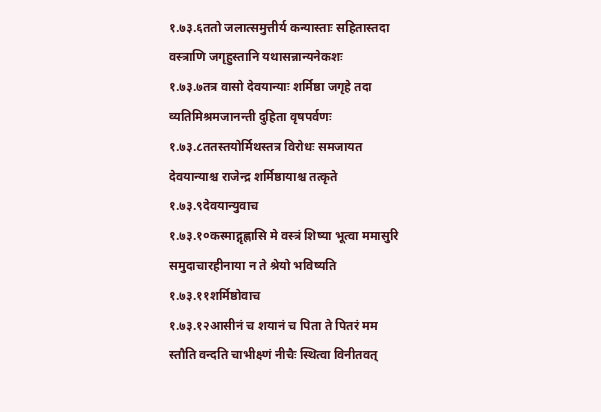१.७३.६ततो जलात्समुत्तीर्य कन्यास्ताः सहितास्तदा
वस्त्राणि जगृहुस्तानि यथासन्नान्यनेकशः
१.७३.७तत्र वासो देवयान्याः शर्मिष्ठा जगृहे तदा
व्यतिमिश्रमजानन्ती दुहिता वृषपर्वणः
१.७३.८ततस्तयोर्मिथस्तत्र विरोधः समजायत
देवयान्याश्च राजेन्द्र शर्मिष्ठायाश्च तत्कृते
१.७३.९देवयान्युवाच
१.७३.१०कस्माद्गृह्णासि मे वस्त्रं शिष्या भूत्वा ममासुरि
समुदाचारहीनाया न ते श्रेयो भविष्यति
१.७३.११शर्मिष्ठोवाच
१.७३.१२आसीनं च शयानं च पिता ते पितरं मम
स्तौति वन्दति चाभीक्ष्णं नीचैः स्थित्वा विनीतवत्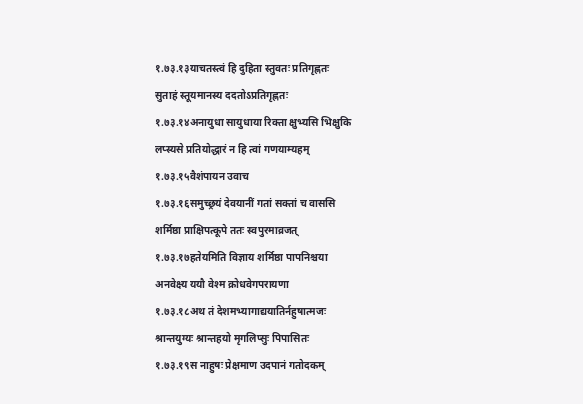१.७३.१३याचतस्त्वं हि दुहिता स्तुवतः प्रतिगृह्णतः
सुताहं स्तूयमानस्य ददतोऽप्रतिगृह्णतः
१.७३.१४अनायुधा सायुधाया रिक्ता क्षुभ्यसि भिक्षुकि
लप्स्यसे प्रतियोद्धारं न हि त्वां गणयाम्यहम्
१.७३.१५वैशंपायन उवाच
१.७३.१६समुच्छ्रयं देवयानीं गतां सक्तां च वाससि
शर्मिष्ठा प्राक्षिपत्कूपे ततः स्वपुरमाव्रजत्
१.७३.१७हतेयमिति विज्ञाय शर्मिष्ठा पापनिश्चया
अनवेक्ष्य ययौ वेश्म क्रोधवेगपरायणा
१.७३.१८अथ तं देशमभ्यागाद्ययातिर्नहुषात्मजः
श्रान्तयुग्यः श्रान्तहयो मृगलिप्सुः पिपासितः
१.७३.१९स नाहुषः प्रेक्षमाण उदपानं गतोदकम्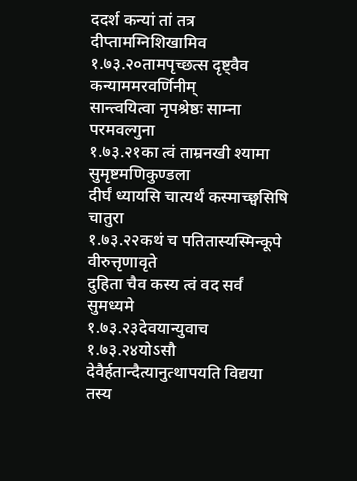ददर्श कन्यां तां तत्र दीप्तामग्निशिखामिव
१.७३.२०तामपृच्छत्स दृष्ट्वैव कन्याममरवर्णिनीम्
सान्त्वयित्वा नृपश्रेष्ठः साम्ना परमवल्गुना
१.७३.२१का त्वं ताम्रनखी श्यामा सुमृष्टमणिकुण्डला
दीर्घं ध्यायसि चात्यर्थं कस्माच्छ्वसिषि चातुरा
१.७३.२२कथं च पतितास्यस्मिन्कूपे वीरुत्तृणावृते
दुहिता चैव कस्य त्वं वद सर्वं सुमध्यमे
१.७३.२३देवयान्युवाच
१.७३.२४योऽसौ देवैर्हतान्दैत्यानुत्थापयति विद्यया
तस्य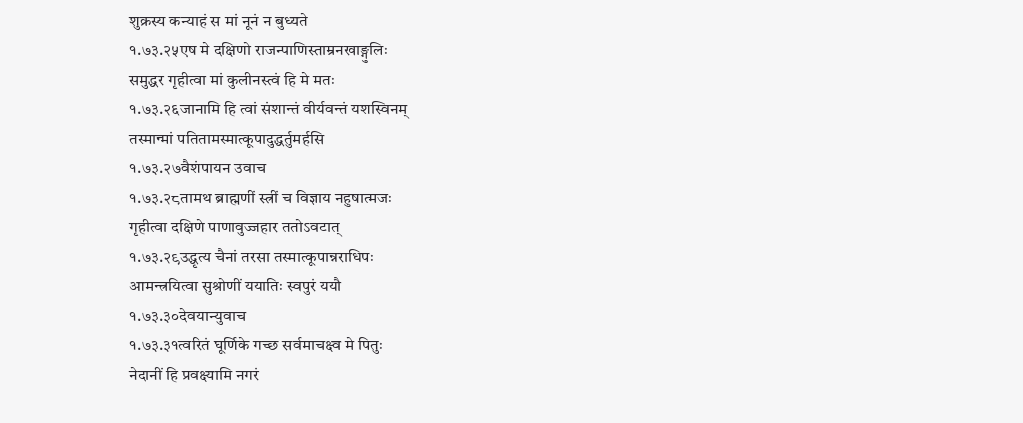शुक्रस्य कन्याहं स मां नूनं न बुध्यते
१.७३.२५एष मे दक्षिणो राजन्पाणिस्ताम्रनखाङ्गुलिः
समुद्धर गृहीत्वा मां कुलीनस्त्वं हि मे मतः
१.७३.२६जानामि हि त्वां संशान्तं वीर्यवन्तं यशस्विनम्
तस्मान्मां पतितामस्मात्कूपादुद्धर्तुमर्हसि
१.७३.२७वैशंपायन उवाच
१.७३.२८तामथ ब्राह्मणीं स्त्रीं च विज्ञाय नहुषात्मजः
गृहीत्वा दक्षिणे पाणावुज्जहार ततोऽवटात्
१.७३.२९उद्धृत्य चैनां तरसा तस्मात्कूपान्नराधिपः
आमन्त्रयित्वा सुश्रोणीं ययातिः स्वपुरं ययौ
१.७३.३०देवयान्युवाच
१.७३.३१त्वरितं घूर्णिके गच्छ सर्वमाचक्ष्व मे पितुः
नेदानीं हि प्रवक्ष्यामि नगरं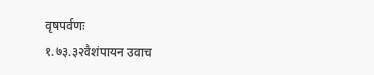वृषपर्वणः
१.७३.३२वैशंपायन उवाच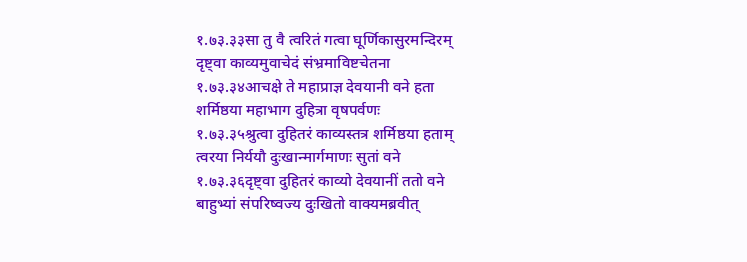१.७३.३३सा तु वै त्वरितं गत्वा घूर्णिकासुरमन्दिरम्
दृष्ट्वा काव्यमुवाचेदं संभ्रमाविष्टचेतना
१.७३.३४आचक्षे ते महाप्राज्ञ देवयानी वने हता
शर्मिष्ठया महाभाग दुहित्रा वृषपर्वणः
१.७३.३५श्रुत्वा दुहितरं काव्यस्तत्र शर्मिष्ठया हताम्
त्वरया निर्ययौ दुःखान्मार्गमाणः सुतां वने
१.७३.३६दृष्ट्वा दुहितरं काव्यो देवयानीं ततो वने
बाहुभ्यां संपरिष्वज्य दुःखितो वाक्यमब्रवीत्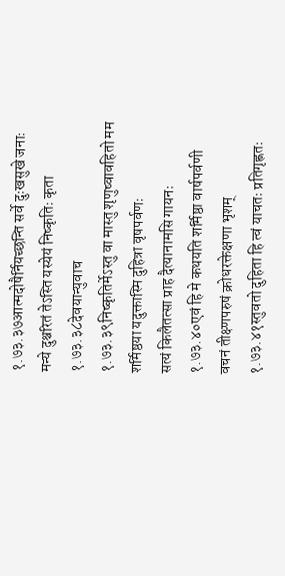१.७३.३७आत्मदोषैर्नियच्छन्ति सर्वे दुःखसुखे जनाः
मन्ये दुश्चरितं तेऽस्ति यस्येयं निष्कृतिः कृता
१.७३.३८देवयान्युवाच
१.७३.३९निष्कृतिर्मेऽस्तु वा मास्तु शृणुष्वावहितो मम
शर्मिष्ठया यदुक्तास्मि दुहित्रा वृषपर्वणः
सत्यं किलैतत्सा प्राह दैत्यानामसि गायनः
१.७३.४०एवं हि मे कथयति शर्मिष्ठा वार्षपर्वणी
वचनं तीक्ष्णपरुषं क्रोधरक्तेक्षणा भृशम्
१.७३.४१स्तुवतो दुहिता हि त्वं याचतः प्रतिगृह्णतः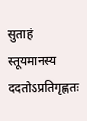सुताहं स्तूयमानस्य ददतोऽप्रतिगृह्णतः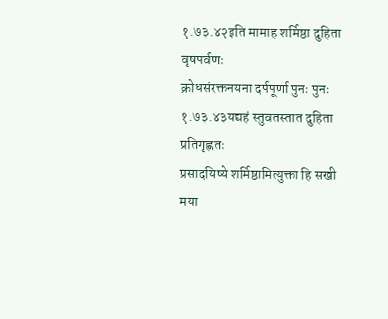१.७३.४२इति मामाह शर्मिष्ठा दुहिता वृषपर्वणः
क्रोधसंरक्तनयना दर्पपूर्णा पुनः पुनः
१.७३.४३यद्यहं स्तुवतस्तात दुहिता प्रतिगृह्णतः
प्रसादयिष्ये शर्मिष्ठामित्युक्ता हि सखी मया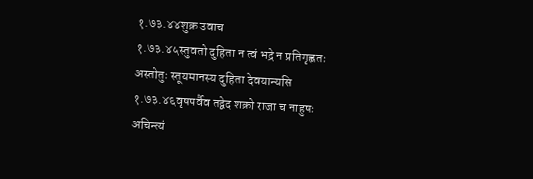१.७३.४४शुक्र उवाच
१.७३.४५स्तुवतो दुहिता न त्वं भद्रे न प्रतिगृह्णतः
अस्तोतुः स्तूयमानस्य दुहिता देवयान्यसि
१.७३.४६वृषपर्वैव तद्वेद शक्रो राजा च नाहुषः
अचिन्त्यं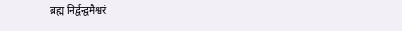ब्रह्म निर्द्वन्द्वमैश्वरं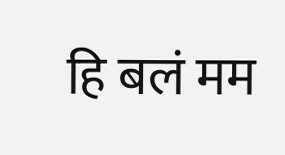हि बलं मम